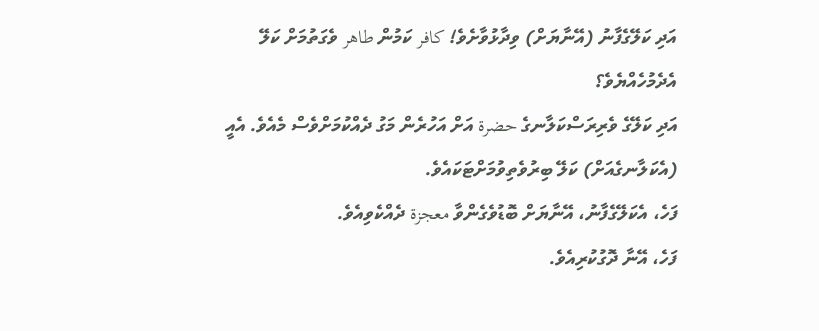އަދި ކަލޭގެފާނު (އޭނާޔަށް) ވިދާޅުވާށެވެ! كافر ކަމުން طاهر ވެގަތުމަށް ކަލޭ އެދެމުހެއްޔެވެ؟
އަދި ކަލޭގެ ވެރިރަސްކަލާނގެ حضرة އަށް އަހުރެން މަގު ދެއްކުމަށްވެސް މެއެވެ. އެއީ (އެކަލާނގެއަށް) ކަލޭ ބިރުވެތިވުމަށްޓަކައެވެ.
ފަހެ، އެކަލޭގެފާނު، އޭނާޔަށް ބޮޑުވެގެންވާ معجزة ދެއްކެވިއެވެ.
ފަހެ، އޭނާ ދޮގުކުރިއެވެ.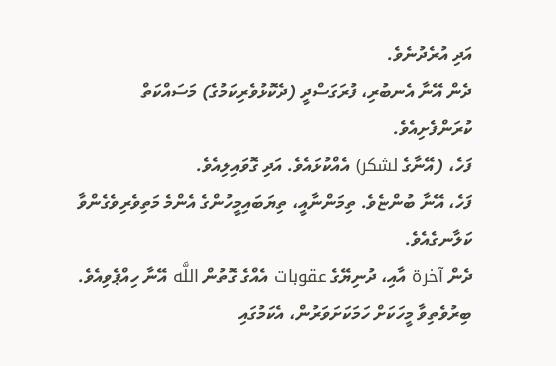އަދި އުރެދުނެވެ.
ދެން އޭނާ އެނބުރި، ފުރަގަސްދީ (ދެކޮޅުވެރިކަމުގެ) މަސައްކަތް ކުރަންފެށިއެވެ.
ފަހެ، (އޭނާގެ لشكر) އެއްކުޅައެވެ. އަދި ގޮވައިލިއެވެ.
ފަހެ، އޭނާ ބުންޏެވެ. ތިމަންނާއީ، ތިޔަބައިމީހުންގެ އެންމެ މަތިވެރިވެގެންވާ ކަލާނގެއެވެ.
ދެން آخرة އާއި، ދުނިޔޭގެ عقوبات އެއްގެ ގޮތުން اللَّه އޭނާ ހިއްޕެވިއެވެ.
ބިރުވެތިވާ މީހަކަށް ހަމަކަށަވަރުން، އެކަމުގައި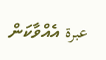عبرة އެއްވާކަން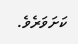ކަށަވަރެވެ.